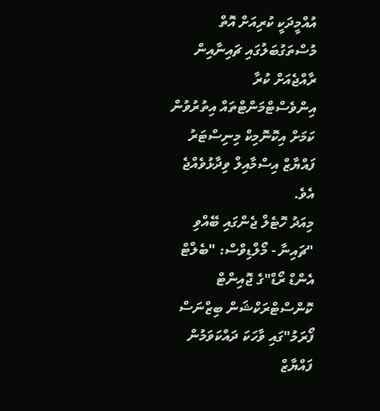އުއްމީދަކީ ކުރިއަށް އޮތް މުސްތަގުބަލުގައި ޗައިނާއިން ރާއްޖެއަށް ކުރާ އިންވެސްޓްމަންޓްތައް އިތުރުވުން ކަމަށް އިކޮނޮމިކް މިނިސްޓަރު ފައްޔާޒް އިސްމާއިލް ވިދާޅުވެއްޖެ އެވެ.
މިއަދު ހޮޓެލް ޖެންގައި ބޭއްވި "ޗައިނާ - މޯލްޑިވްސް: "ބެލްޓް އެންޑް ރޯޑް"ގެ ޖޮއިންޓް ކޮންސްޓްރަކްޝަން ބިޒްނަސް ފޯރަމު"ގައި ވާހަކަ ދައްކަވަމުން ފައްޔާޒް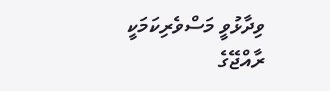ވިދާޅުވީ މަސްވެރިކަމަކީ ރާއްޖޭގެ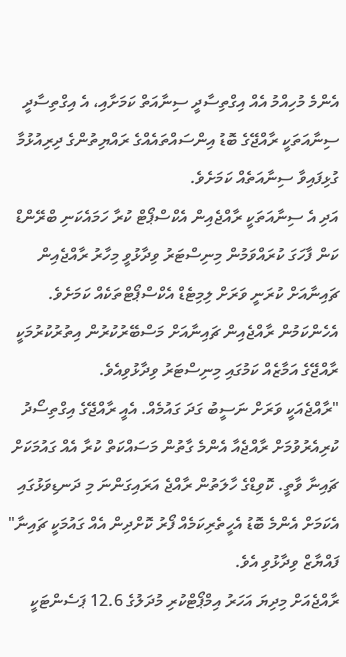އެންމެ މުހިއްމު އެއް އިގްތިސާދީ ސިނާއަތް ކަމަށާއި، އެ އިގްތިސާދީ ސިނާއަތަކީ ރާއްޖޭގެ ބޮޑު އިންސައްތައެއްގެ ރައްޔިތުންގެ ދިރިއުޅުމާ ގުޅިފައިވާ ސިނާއަތެއް ކަމަށެވެ.
އަދި އެ ސިނާއަތަކީ ރާއްޖެއިން އެކްސްޕޯޓް ކުރާ ހަމައެކަނި ބްރޭންޑް ކަން ފާހަގަ ކުރައްވަމުން މިނިސްޓަރު ވިދާޅުވީ މިހާރު ރާއްޖެއިން ޗައިނާއަށް ކުރަނީ ވަރަށް ލިމިޓެޑް އެކްސްޕޯޓްތަކެއް ކަމަށެވެ. އެހެންކަމުން ރާއްޖެއިން ޗައިނާއަށް މަސްބޭރުކުރުން އިތުރުކުރުމަކީ ރާއްޖޭގެ އަމާޒެއް ކަމުގައި މިނިސްޓަރު ވިދާޅުވިއެވެ.
"ރާއްޖެއަކީ ވަރަށް ނަސީބު ގަދަ ގައުމެއް. އެއީ ރާއްޖޭގެ އިގްތިސޯދު ކުރިއެރުވުމަށް ރާއްޖެއާ އެންމެ ގާތުން މަސައްކަތް ކުރާ އެއް ގައުމަކަށް ޗައިނާ ވާތީ. ކޮވިޑްގެ ހާލަތުން ރާއްޖެ އަރައިގަންނަ މި ދަނޑިވަޅުގައި އެކަމަށް އެންމެ ބޮޑު އެހީތެރިކަމެއް ފޯރު ކޮށްދިން އެއް ގައުމަކީ ޗައިނާ" ފައްޔާޒް ވިދާޅުވި އެވެ.
ރާއްޖެއަށް މިދިޔަ އަހަރު އިމްޕޯޓްކުރި މުދަލުގެ 12.6 ޕަސެންޓަކީ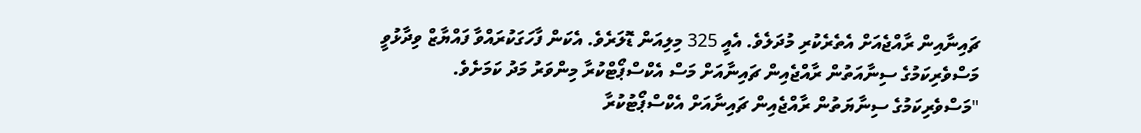ޗައިނާއިން ރާއްޖެއަށް އެތެރެކުރި މުދަލެވެ. އެއީ 325 މިލިއަން ޑޮލަރެވެ. އެކަން ފާހަގަކުރައްވާ ފައްޔާޒް ވިދާޅުވީ މަސްވެރިކަމުގެ ސިނާއަތުން ރާއްޖެއިން ޗައިނާއަށް މަސް އެކްސްޕޯޓްކުރާ މިންވަރު މަދު ކަމަށެވެ.
"މަސްވެރިކަމުގެ ސިނާޔަތުން ރާއްޖެއިން ޗައިނާއަށް އެކްސްޕޯޓުކުރާ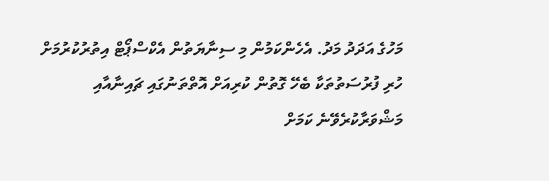މަހުގެ އަދަދު މަދު. އެހެންކަމުން މި ސިނާޔަތުން އެކްސްޕޯޓް އިތުރުކުރުމަށް ހުރި ފުރުސަތުތަކާ ބެހޭ ގޮތުން ކުރިއަށް އޮތްތަނުގައި ޗައިނާއާއި މަޝްވަރާކުރެވޭނެ ކަމަށް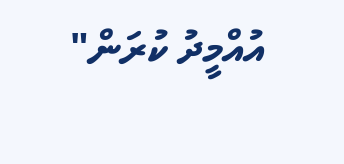އުއްމީދު ކުރަން"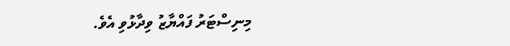މިނިސްޓަރު ފައްޔާޒު ވިދާޅުވި އެވެ.